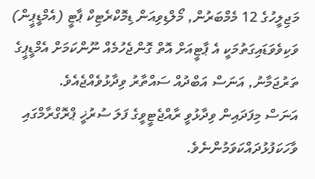މަޖިލީހުގެ 12 މެމްބަރުން, މޯލްޑިވިއަން ޑިމޮކްރެޓިކް ޕާޓީ (އެމްޑީޕީން) ވަކިވެވަޑައިގަތުމަކީ އެ ޕާޓީއަށް އޮތް ގޮންޖެހުމެއް ނޫންކަމަށް އެމްޑީޕީގެ ތަރުޖަމާނު, އަނަސް އަބްދުއް ސައްތާރު ވިދާޅުވެއްޖެއެވެ.
އަނަސް މިފަދައިން ވިދާޅުވީ ރާއްޖެޓީވީގެ ފަލަ ސުރުޚީ ޕްރޮގްރާމްގައި ވާހަކަފުޅުދައްކަވަމުންނެވެ.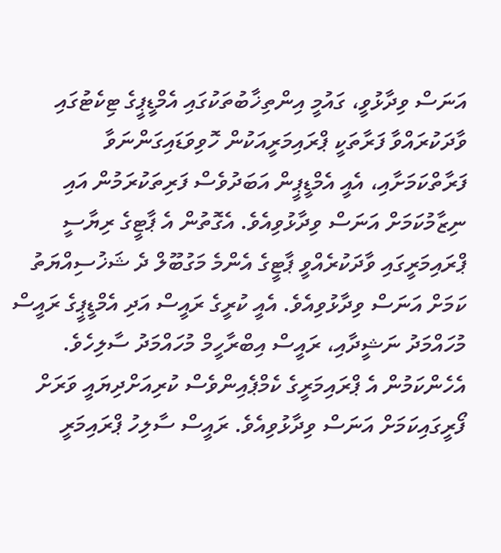އަނަސް ވިދާޅުވީ، ގައުމީ އިންތިޚާބުތަކުގައި އެމްޑީޕީގެ ޓިކެޓުގައި ވާދަކުރައްވާ ފަރާތަކީ ޕްރައިމަރީއަކުން ހޮވިވަޑައިގަންނަވާ ފަރާތްކަމަށާއި، އެއީ އެމްޑީޕީން އަބަދުވެސް ފަރިތަކުރަމުން އައި ނިޒާމުކަމަށް އަނަސް ވިދާޅުވިއެވެ. އެގޮތުން އެ ޕާޓީގެ ރިޔާސީ ޕްރައިމަރީގައި ވާދަކުރެއްވީ ޕާޓީގެ އެންމެ މަގުބޫލް ދެ ޝަޚުސިއްޔަތު ކަމަށް އަނަސް ވިދާޅުވިއެވެ. އެއީ ކުރީގެ ރައީސް އަދި އެމްޑީޕީގެ ރައީސް މުހައްމަދު ނަޝީދާއި، ރައީސް އިބްރާހީމް މުހައްމަދު ސާލިހެވެ.
އެހެންކަމުން އެ ޕްރައިމަރީގެ ކެމްޕެއިންވެސް ކުރިއަށްދިޔައީ ވަރަށް ފޯރީގައިކަމަށް އަނަސް ވިދާޅުވިއެވެ. ރައީސް ސާލިހު ޕްރައިމަރީ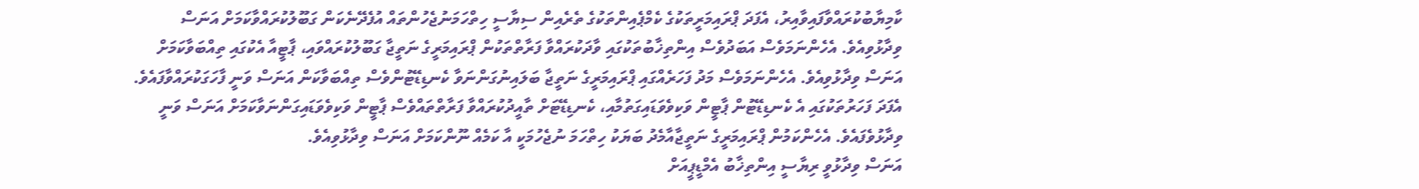ކާމިޔާބުކުރައްވާފައިވާއިރު، އެފަދަ ޕްރައިމަރީތަކުގެ ކެމްޕެއިންތަކުގެ ތެރެއިން ސިޔާސީ ހިތްހަމަނުޖެހުންތައް އުފެދޭނެކަން ގަބޫލުކުރައްވާކަމަށް އަނަސް ވިދާޅުވިއެވެ. އެހެންނަމަވެސް އަބަދުވެސް އިންތިޚާބުތަކުގައި ވާދަކުރައްވާ ފަރާތްތަކުން ޕްރައިމަރީގެ ނަތީޖާ ގަބޫލުކުރައްވައި، ޕާޓީއާ އެކުގައި ތިއްބަވާކަމަށް އަނަސް ވިދާޅުވިއެވެ. އެހެންނަމަވެސް މަދު ފަހަރެއްގައި ޕްރައިމަރީގެ ނަތީޖާ ބަލައިނުގަންނަވާ ކެނޑިޑޭޓުންވެސް ތިއްބަވާކަން އަނަސް ވަނީ ފާހަގަކުރައްވާފައެވެ.
އެފަދަ ފަހަރުތަކުގައި އެ ކެނޑިޑޭޓުން ޕާޓީން ވަކިވެވަޑައިގަތުމާއި، ކެނޑިޑޭޓަށް ތާއީދުކުރައްވާ ފަރާތްތައްވެސް ޕާޓީން ވަކިވެވަޑައިގަންނަވާކަމަށް އަނަސް ވަނީ ވިދާޅުވެފައެވެ. އެހެންކަމުން ޕްރައިމަރީގެ ނަތީޖާއާމެދު ބަޔަކު ހިތްހަމަ ނުޖެހުމަކީ އާ ކަމެއް ނޫންކަމަށް އަނަސް ވިދާޅުވިއެވެ.
އަނަސް ވިދާޅުވީ ރިޔާސީ އިންތިޚާބު އެމްޑީޕީއަށް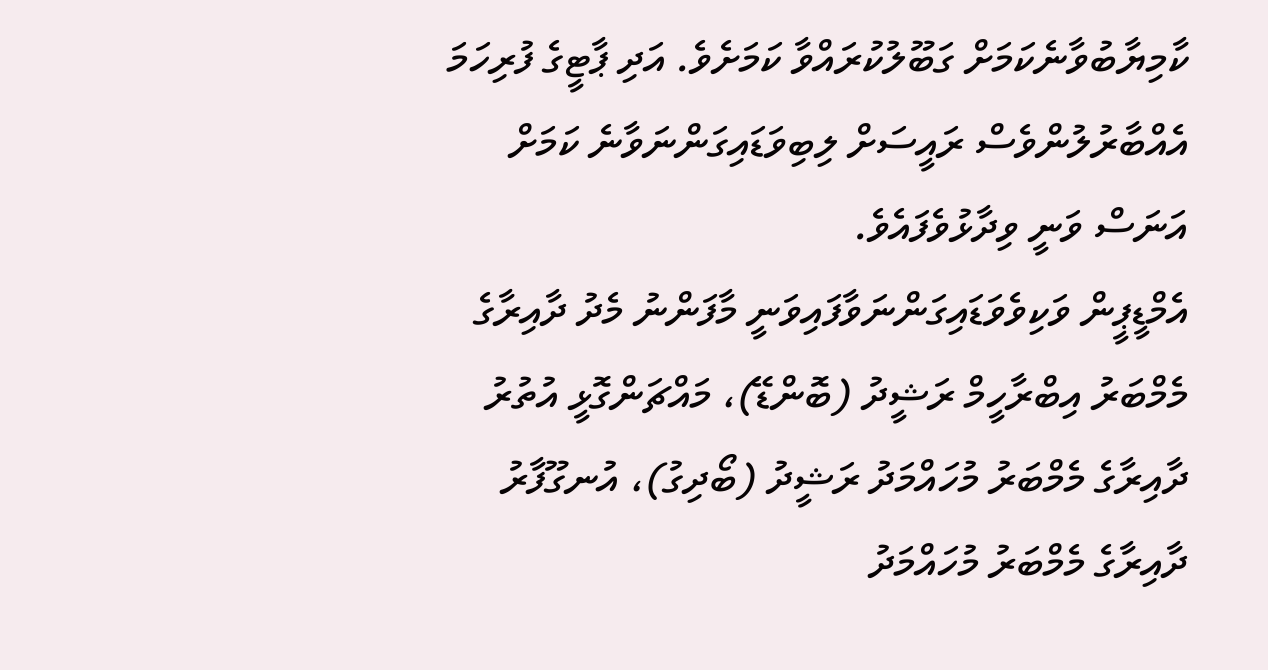ކާމިޔާބުވާނެކަމަށް ގަބޫލުކުރައްވާ ކަމަށެވެ. އަދި ޕާޓީގެ ފުރިހަމަ އެއްބާރުލުންވެސް ރައީސަށް ލިބިވަޑައިގަންނަވާނެ ކަމަށް އަނަސް ވަނީ ވިދާޅުވެފައެވެ.
އެމްޑީޕީން ވަކިވެވަޑައިގަންނަވާފައިވަނީ މާފަންނު މެދު ދާއިރާގެ މެމްބަރު އިބްރާހީމް ރަޝީދު (ބޮންޑޭ)، މައްޗަންގޮޅީ އުތުރު ދާއިރާގެ މެމްބަރު މުހައްމަދު ރަޝީދު (ބޯދިގު)، އުނގޫފާރު ދާއިރާގެ މެމްބަރު މުހައްމަދު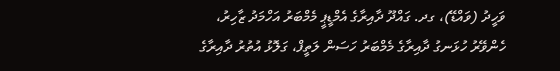ވަހީދު (ވައްޑޭ)، ގދ. ގައްދޫ ދާއިރާގެ އެމްޑީޕީ މެމްބަރު އަހްމަދު ޒާހިރު، ހެންވޭރު ހުޅަނގު ދާއިރާގެ މެމްބަރު ހަސަން ލަތީފް، ގަލޮޅު އުތުރު ދާއިރާގެ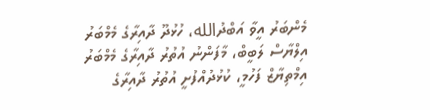މެންބަރު އީވާ އަބްދުالله، ހުޅުދޫ ދާއިރާގެ މެމްބަރު އިލްޔާސް ލަބީބް، މާފަންނު އުތުރު ދާއިރާގެ މެމްބަރު އިމްތިޔާޒް ފަހުމީ، ކުޅުދުއްފުށީ އުތުރު ދާއިރާގެ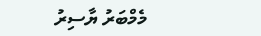މެމްބަރު ޔާސިރު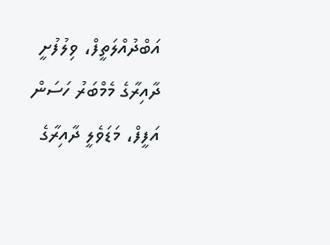އަބްދުއްލަތީފް، ވިލުފުށީ ދާއިރާގެ މެމްބަރު ހަސަން އަފީފް، މަޑަވެލީ ދާއިރާގެ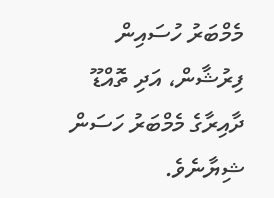މެމްބަރު ހުސައިން ފިރުޝާން، އަދި ތޮއްޑޫ ދާއިރާގެ މެމްބަރު ހަސަން ޝިޔާނެވެ.